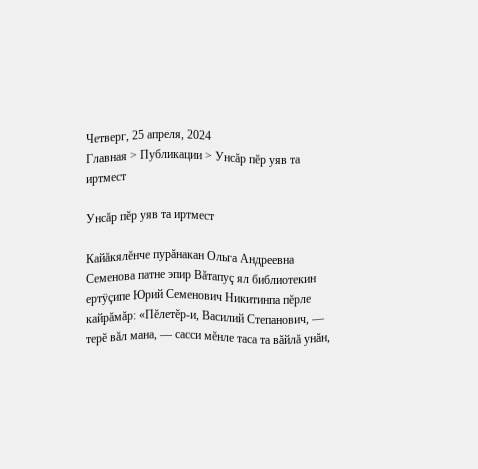Четверг, 25 апреля, 2024
Главная > Публикации > Унсăр пĕр уяв та иртмест

Унсăр пĕр уяв та иртмест

Кайăкялĕнче пурăнакан Ольга Андреевна Семенова патне эпир Вăтапуç ял библиотекин ертÿçипе Юрий Семенович Никитинпа пĕрле кайрăмăр: «Пĕлетĕр-и, Василий Степанович, — терĕ вăл мана, — сасси мĕнле таса та вăйлă унăн,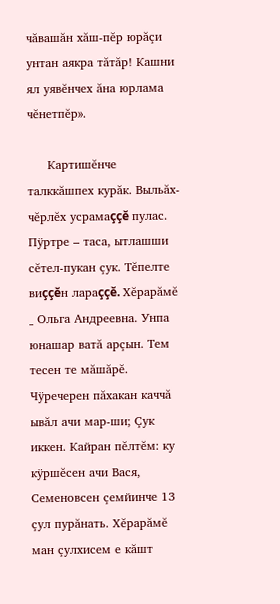чăвашăн хăш-пĕр юрăçи унтан аякра тăтăр! Кашни ял уявĕнчех ăна юрлама чĕнетпĕр».

     Картишĕнче талккăшпех курăк. Выльăх-чĕрлĕх усрамаççĕ пулас. Пÿртре – таса, ытлашши сĕтел-пукан çук. Тĕпелте виççĕн лараççĕ. Хĕрарăмĕ _ Ольга Андреевна. Унпа юнашар ватă арçын. Тем тесен те мăшăрĕ. Чÿречерен пăхакан каччă ывăл ачи мар-ши; Çук иккен. Кайран пĕлтĕм: ку кÿршĕсен ачи Вася, Семеновсен çемйинче 13 çул пурăнать. Хĕрарăмĕ ман çулхисем е кăшт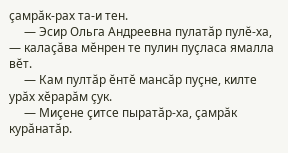çамрăк-рах та-и тен.
     — Эсир Ольга Андреевна пулатăр пулĕ-ха, — калаçăва мĕнрен те пулин пуçласа ямалла вĕт.
     — Кам пултăр ĕнтĕ мансăр пуçне, килте урăх хĕрарăм çук.
     — Миçене çитсе пыратăр-ха, çамрăк курăнатăр.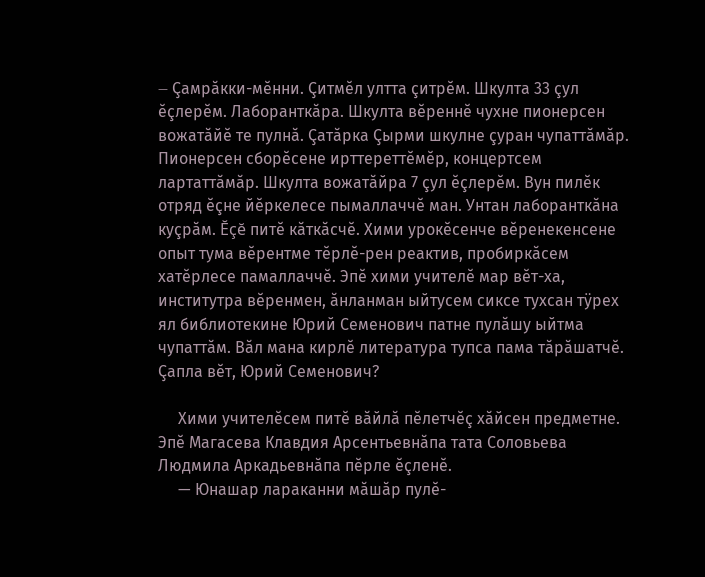— Çамрăкки-мĕнни. Çитмĕл ултта çитрĕм. Шкулта 33 çул ĕçлерĕм. Лаборанткăра. Шкулта вĕреннĕ чухне пионерсен вожатăйĕ те пулнă. Çатăрка Çырми шкулне çуран чупаттăмăр. Пионерсен сборĕсене ирттереттĕмĕр, концертсем лартаттăмăр. Шкулта вожатăйра 7 çул ĕçлерĕм. Вун пилĕк отряд ĕçне йĕркелесе пымаллаччĕ ман. Унтан лаборанткăна куçрăм. Ĕçĕ питĕ кăткăсчĕ. Хими урокĕсенче вĕренекенсене опыт тума вĕрентме тĕрлĕ-рен реактив, пробиркăсем хатĕрлесе памаллаччĕ. Эпĕ хими учителĕ мар вĕт-ха, институтра вĕренмен, ăнланман ыйтусем сиксе тухсан тÿрех ял библиотекине Юрий Семенович патне пулăшу ыйтма чупаттăм. Вăл мана кирлĕ литература тупса пама тăрăшатчĕ. Çапла вĕт, Юрий Семенович?

     Хими учителĕсем питĕ вăйлă пĕлетчĕç хăйсен предметне. Эпĕ Магасева Клавдия Арсентьевнăпа тата Соловьева Людмила Аркадьевнăпа пĕрле ĕçленĕ.
     — Юнашар лараканни мăшăр пулĕ-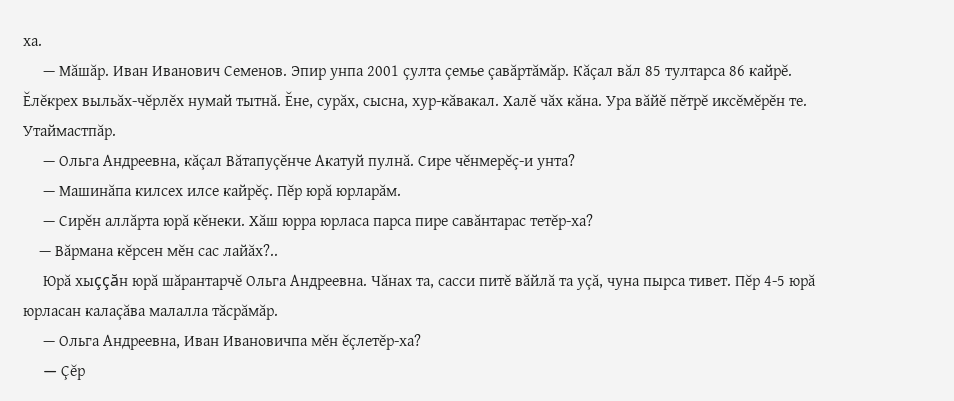ха.
     — Мăшăр. Иван Иванович Семенов. Эпир унпа 2001 çулта çемье çавăртăмăр. Кăçал вăл 85 тултарса 86 кайрĕ. Ĕлĕкрех выльăх-чĕрлĕх нумай тытнă. Ĕне, сурăх, сысна, хур-кăвакал. Халĕ чăх кăна. Ура вăйĕ пĕтрĕ иксĕмĕрĕн те. Утаймастпăр.
     — Ольга Андреевна, кăçал Вăтапуçĕнче Акатуй пулнă. Сире чĕнмерĕç-и унта?
     — Машинăпа килсех илсе кайрĕç. Пĕр юрă юрларăм.
     — Сирĕн аллăрта юрă кĕнеки. Хăш юрра юрласа парса пире савăнтарас тетĕр-ха?
    — Вăрмана кĕрсен мĕн сас лайăх?..
     Юрă хыççăн юрă шăрантарчĕ Ольга Андреевна. Чăнах та, сасси питĕ вăйлă та уçă, чуна пырса тивет. Пĕр 4-5 юрă юрласан калаçăва малалла тăсрăмăр.
     — Ольга Андреевна, Иван Ивановичпа мĕн ĕçлетĕр-ха?
     — Çĕр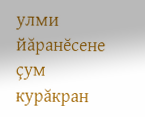улми йăранĕсене çум курăкран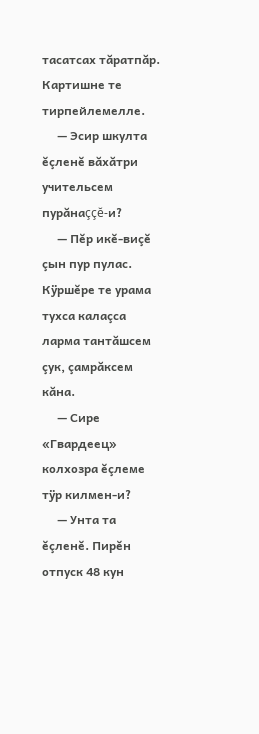тасатсах тăратпăр. Картишне те тирпейлемелле.
     — Эсир шкулта ĕçленĕ вăхăтри учительсем пурăнаççĕ-и?
     — Пĕр икĕ-виçĕ çын пур пулас. Кÿршĕре те урама тухса калаçса ларма тантăшсем çук, çамрăксем кăна.
     — Сире «Гвардеец» колхозра ĕçлеме тÿр килмен-и?
     — Унта та ĕçленĕ. Пирĕн отпуск 48 кун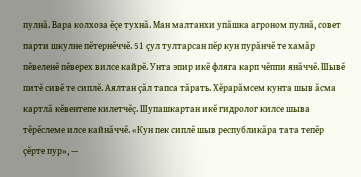пулнă. Вара колхоза ĕçе тухнă. Ман малтанхи упăшка агроном пулнă, совет парти шкулне пĕтернĕччĕ. 51 çул тултарсан пĕр кун пурăнчĕ те хамăр пĕвеленĕ пĕверех вилсе кайрĕ. Унта эпир икĕ фляга карп чĕппи янăччĕ. Шывĕ питĕ сивĕ те сиплĕ. Аялтан çăл тапса тăрать. Хĕрарăмсем кунта шыв ăсма картлă кĕвентепе килетчĕç. Шупашкартан икĕ гидролог килсе шыва тĕрĕслеме илсе кайнăччĕ. «Кун пек сиплĕ шыв республикăра тата тепĕр çĕрте пур», —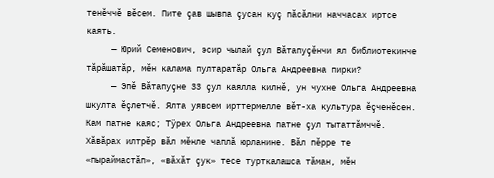тенĕччĕ вĕсем. Пите çав шывпа çусан куç пăсăлни наччасах иртсе каять.
     — Юрий Семенович, эсир чылай çул Вăтапуçĕнчи ял библиотекинче тăрăшатăр, мĕн калама пултаратăр Ольга Андреевна пирки?
     — Эпĕ Вăтапуçне 33 çул каялла килнĕ, ун чухне Ольга Андреевна шкулта ĕçлетчĕ. Ялта уявсем ирттермелле вĕт-ха культура ĕçченĕсен. Кам патне каяс; Тÿрех Ольга Андреевна патне çул тытаттăмччĕ. Хăвăрах илтрĕр вăл мĕнле чаплă юрланине. Вăл пĕрре те «пыраймастăп», «вăхăт çук» тесе турткалашса тăман, мĕн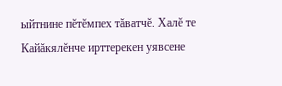ыйтнине пĕтĕмпех тăватчĕ. Халĕ те Кайăкялĕнче ирттерекен уявсене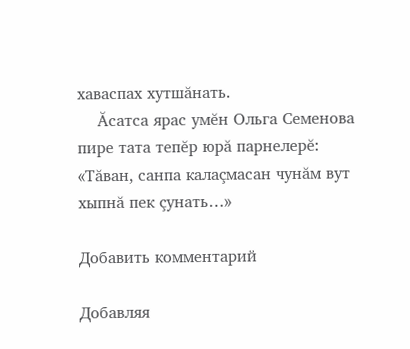хаваспах хутшăнать.
     Ăсатса ярас умĕн Ольга Семенова пире тата тепĕр юрă парнелерĕ: «Тăван, санпа калаçмасан чунăм вут хыпнă пек çунать…»

Добавить комментарий

Добавляя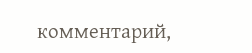комментарий,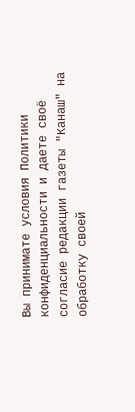Вы принимате условия Политики конфиденциальности и даете своё согласие редакции газеты "Канаш" на обработку своей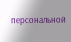персональной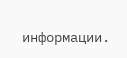информации.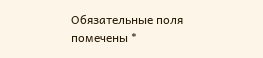Обязательные поля помечены *